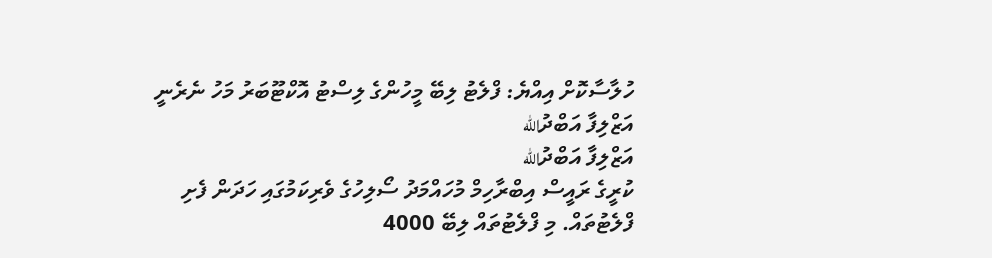ހުލާސާކޮށް އިއްޔެ: ފްލެޓު ލިބޭ މީހުންގެ ލިސްޓު އޮކްޓޫބަރު މަހު ނެރެނީ
އަޒްލިފާ އަބްދުالله
އަޒްލިފާ އަބްދުالله
ކުރީގެ ރައީސް އިބްރާހިމް މުހައްމަދު ސޯލިހުގެ ވެރިކަމުގައި ހަދަން ފެށި ފްލެޓުތައް. މި ފްލެޓުތައް ލިބޭ 4000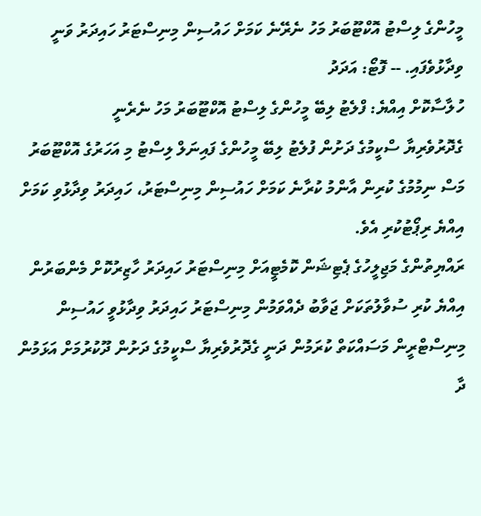މީހުންގެ ލިސްޓު އޮކްޓޫބަރު މަހު ނެރޭނެ ކަމަށް ހައުސިން މިނިސްޓަރު ހައިދަރު ވަނީ ވިދާޅުވެފައި. -- ފޮޓޯ: އަދަދު
ހުލާސާކޮށް އިއްޔެ: ފްލެޓު ލިބޭ މީހުންގެ ލިސްޓު އޮކްޓޫބަރު މަހު ނެރެނީ
ގެދޮރުވެރިޔާ ސްކީމުގެ ދަށުން ފުލެޓު ލިބޭ މީހުންގެ ފައިނަލް ލިސްޓު މި އަހަރުގެ އޮކްޓޫބަރު މަސް ނިމުމުގެ ކުރިން އާންމު ކުރާނެ ކަމަށް ހައުސިން މިނިސްޓަރު، ހައިދަރު ވިދާޅުވި ކަމަށް އިއްޔެ ރިޕޯޓުކުރި އެވެ.
ރައްޔިތުންގެ މަޖިލީހުގެ ޕެޓިޝަން ކޮމެޓީއަށް މިނިސްޓަރު ހައިދަރު ހާޒިރުކޮށް މެންބަރުން އިއްޔެ ކުރި ސުވާލުތަކަށް ޖަވާބު ދެއްވަމުން މިނިސްޓަރު ހައިދަރު ވިދާޅުވީ ހައުސިން މިނިސްޓްރީން މަސައްކަތް ކުރަމުން ދަނީ ގެދޮރުވެރިޔާ ސްކީމުގެ ދަށުން ދޫކުރުމަށް އަޅަމުން ދާ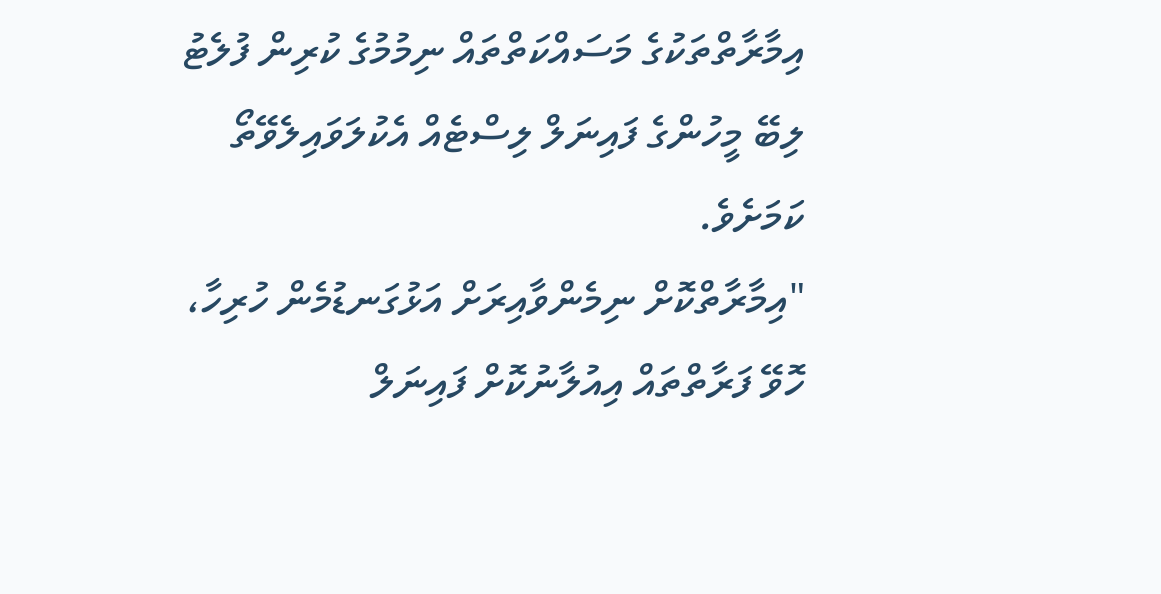އިމާރާތްތަކުގެ މަސައްކަތްތައް ނިމުމުގެ ކުރިން ފުލެޓު ލިބޭ މީހުންގެ ފައިނަލް ލިސްޓެއް އެކުލަވައިލެވޭތޯ ކަމަށެވެ.
"އިމާރާތްކޮށް ނިމެންވާއިރަށް އަޅުގަނޑުމެން ހުރިހާ، ހޮވޭ ފަރާތްތައް އިއުލާނުކޮށް ފައިނަލް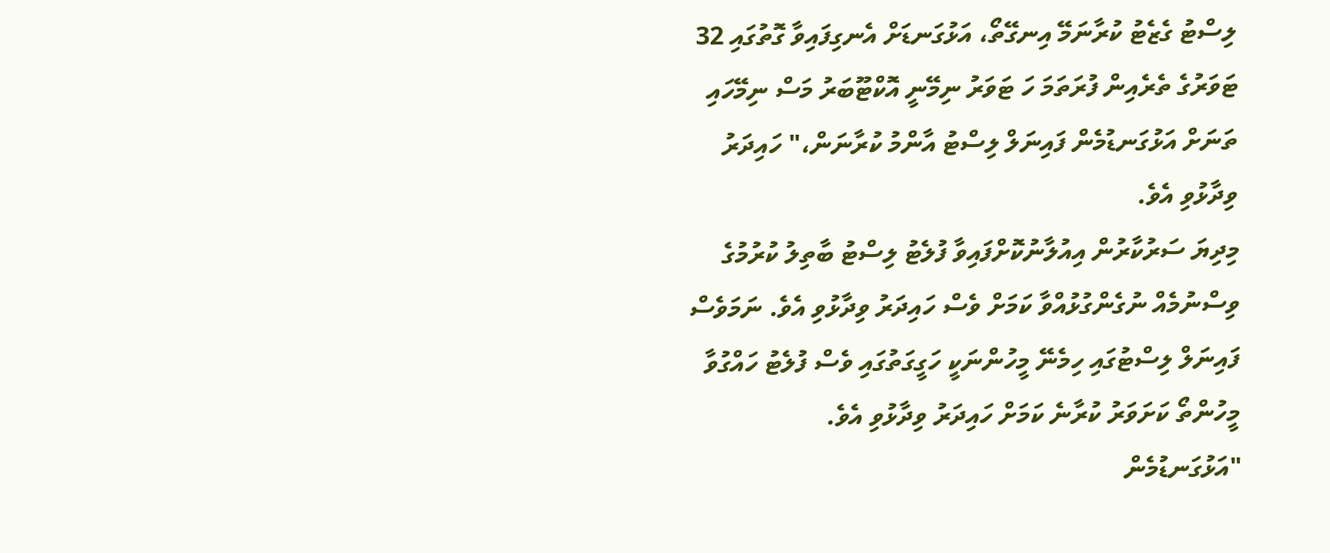ލިސްޓު ގެޒެޓު ކުރާނަމޭ އިނގޭތޯ، އަޅުގަނޑަށް އެނގިފައިވާ ގޮތުގައި 32 ޓަވަރުގެ ތެރެއިން ފުރަތަމަ ހަ ޓަވަރު ނިމޭނީ އޮކްޓޫބަރު މަސް ނިމޭހައި ތަނަށް އަޅުގަނޑުމެން ފައިނަލް ލިސްޓު އާންމު ކުރާނަން،" ހައިދަރު ވިދާޅުވި އެވެ.
މިދިޔަ ސަރުކާރުން އިއުލާނުކޮށްފައިވާ ފުލެޓު ލިސްޓު ބާތިލު ކުރުމުގެ ވިސްނުމެއް ނުގެންގުޅުއްވާ ކަމަށް ވެސް ހައިދަރު ވިދާޅުވި އެވެ. ނަމަވެސް ފައިނަލް ލިސްޓުގައި ހިމެނޭ މީހުންނަކީ ހަގީގަތުގައި ވެސް ފުލެޓު ހައްގުވާ މީހުންތޯ ކަށަވަރު ކުރާނެ ކަމަށް ހައިދަރު ވިދާޅުވި އެވެ.
"އަޅުގަނޑުމެން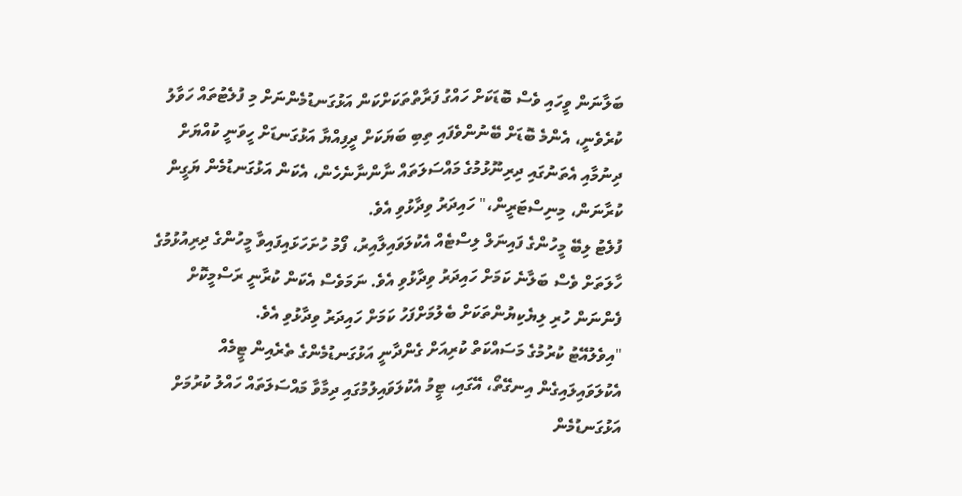ބަލާނަން ވީހައި ވެސް ބޮޑަކަށް ހައްގު ފަރާތްތަކަށްކަން އަޅުގަނޑުމެންނަށް މި ފުލެޓުތައް ހަވާލު ކުރެވެނީ، އެންމެ ބޮޑަށް ބޭނުންވެފައި ތިބި ބަޔަކަށް ދީފިއްޔާ އަޅުގަނޑަށް ހީވަނީ ކުއްޔަށް ދިނުމާއި އެތަނުގައި ދިރިނޫޅުމުގެ މައްސަލަތައް ނާންނާނެހެން، އެކަން އަޅުގަނޑުމެން ޔަގީން ކުރާނަން، މިނިސްޓަރީން،" ހައިދަރު ވިދާޅުވި އެވެ.
ފުލެޓު ލިބޭ މީހުންގެ ފައިނަލް ލިސްޓެއް އެކުލަވައިލާއިރު، ފޯމު ހުށަހަޅައިފައިވާ މީހުންގެ ދިރިއުޅުމުގެ ހާލަތަށް ވެސް ބަލާނެ ކަމަށް ހައިދަރު ވިދާޅުވި އެވެ. ނަމަވެސް އެކަން ކުރާނީ ރަސްމީކޮށް ފެންނަން ހުރި ލިޔެކިޔުންތަކަށް ބެލުމަށްފަހު ކަމަށް ހައިދަރު ވިދާޅުވި އެވެ.
"އިވެލުއޭޓު ކުރުމުގެ މަސައްކަތް ކުރިއަށް ގެންދާނީ އަޅުގަނޑުމެންގެ ތެރެއިން ޓީމެއް އެކުލަވައިލައިގެން އިނގޭތޯ، އޭގައި، ޓީމު އެކުލަވައިލުމުގައި ދިމާވާ މައްސަލަތައް ހައްލު ކުރުމަށް އަޅުގަނޑުމެން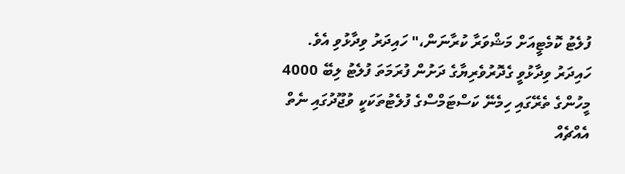ފުލެޓު ކޮމެޓީއަށް މަޝްވަރާ ކުރާނަން،" ހައިދަރު ވިދާޅުވި އެވެ.
ހައިދަރު ވިދާޅުވީ ގެދޮރުވެރިޔާގެ ދަށުން ފުރަމަތަ ފުލެޓު ލިބޭ 4000 މީހުންގެ ތެރޭގައި ހިމެނޭ ކަސްޓަމްސްގެ ފުލެޓުތަކަކީ ވުޖޫދުގައި ނެތް އެއްޗެއް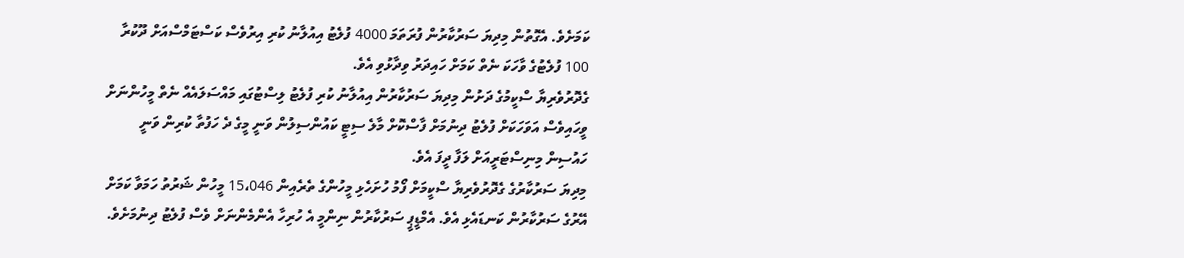ކަމަށެވެ. އެގޮތުން މިދިޔަ ސަރުކާރުން ފުރަތަމަ 4000 ފުލެޓު އިއުލާނު ކުރި އިރުވެސް ކަސްޓަމްސްއަށް ދޫކުރާ 100 ފުލެޓުގެ ވާހަކަ ނެތް ކަމަށް ހައިދަރު ވިދާޅުވި އެވެ.
ގެދޮރުވެރިޔާ ސްކީމުގެ ދަށުން މިދިޔަ ސަރުކާރުން އިއުލާނު ކުރި ފުލެޓު ލިސްޓުގައި މައްސަލައެއް ނެތް މީހުންނަށް ވީހައިވެސް އަވަހަކަށް ފުލެޓު ދިނުމަށް ފާސްކޮށް މާލެ ސިޓީ ކައުންސިލުން ވަނީ މީގެ ދެ ހަފުތާ ކުރިން ވަނީ ހައުސިން މިނިސްޓަރީއަށް ލަފާ ދީފަ އެވެ.
މިދިޔަ ސަރުކާރުގެ ގެދޮރުވެރިޔާ ސްކީމަށް ފޯމު ހުށަހެޅި މީހުންގެ ތެރެއިން 15،046 މީހުން ޝަރުތު ހަމަވާ ކަމަށް އޭރުގެ ސަރުކާރުން ކަނޑައެޅި އެވެ. އެމްޑީޕީ ސަރުކާރުން ނިންމީ އެ ހުރިހާ އެންމެންނަށް ވެސް ފުލެޓު ދިނުމަށެވެ.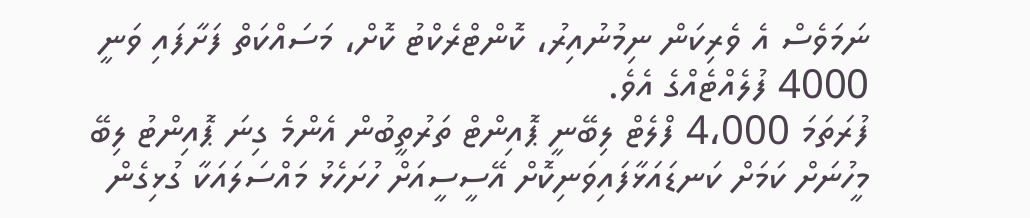ނަމަވެސް އެ ވެރިކަން ނިމުނުއިރު، ކޮންޓްރެކްޓު ކޮށް، މަސައްކަތް ފަށާފައި ވަނީ 4000 ފުލެއްޓެއްގެ އެވެ.
ފުރަތަމަ 4،000 ފްލެޓް ލިބޭނީ ޕޮއިންޓް ތަރުތީބުން އެންމެ ގިނަ ޕޮއިންޓު ލިބޭ މީހުނަށް ކަމަށް ކަނޑައަޅާފައިވަނިކޮށް އޭސީސީއަށް ހުށަހެޅު މައްސަލައަކާ ގުޅިގެން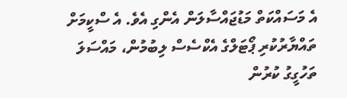އެ މަސައްކަތް މަޑުޖައްސާލަން އެންގި އެވެ. އެ ސްކީމަށް ތައްޔާރުކުރި ޕޯޓަލްގެ އެކްސެސް ލިބުމުން، މައްސަލަ ތަހުގީގު ކުރުން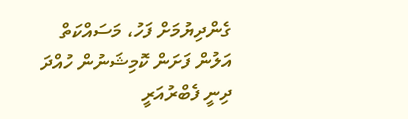ގެންދިޔުމަށް ފަހު، މަސައްކަތް އަލުން ފަށަން ކޮމިޝަނުން ހުއްދަ ދިނީ ފެބްރުއަރީ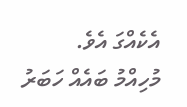އެކެއްގަ އެވެ.
މުހިއްމު ބައެއް ހަބަރު